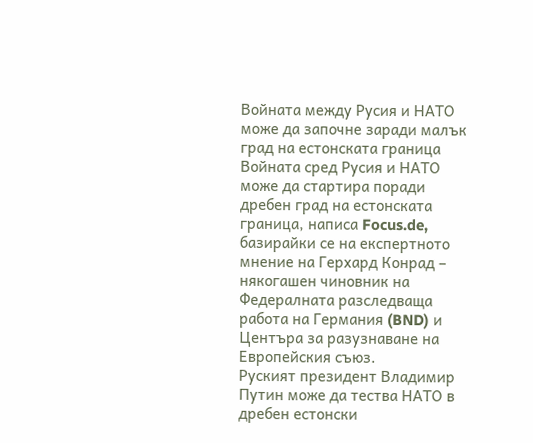Войната между Русия и НАТО може да започне заради малък град на естонската граница
Войната сред Русия и НАТО може да стартира поради дребен град на естонската граница, написа Focus.de, базирайки се на експертното мнение на Герхард Конрад – някогашен чиновник на Федералната разследваща работа на Германия (BND) и Центъра за разузнаване на Европейския съюз.
Руският президент Владимир Путин може да тества НАТО в дребен естонски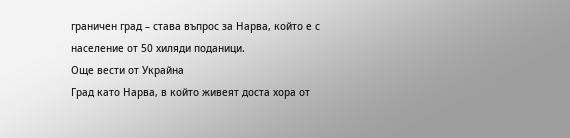граничен град – става въпрос за Нарва, който е с население от 50 хиляди поданици.
Още вести от Украйна
Град като Нарва, в който живеят доста хора от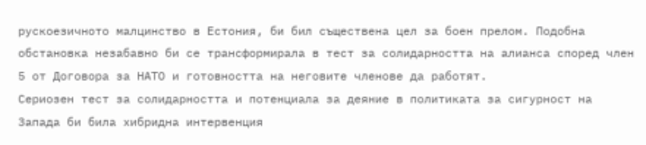рускоезичното малцинство в Естония, би бил съществена цел за боен прелом. Подобна обстановка незабавно би се трансформирала в тест за солидарността на алианса според член 5 от Договора за НАТО и готовността на неговите членове да работят.
Сериозен тест за солидарността и потенциала за деяние в политиката за сигурност на Запада би била хибридна интервенция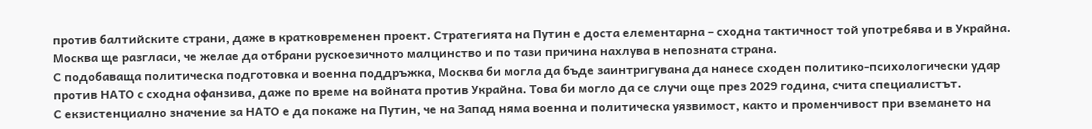против балтийските страни, даже в кратковременен проект. Стратегията на Путин е доста елементарна – сходна тактичност той употребява и в Украйна. Москва ще разгласи, че желае да отбрани рускоезичното малцинство и по тази причина нахлува в непозната страна.
С подобаваща политическа подготовка и военна поддръжка, Москва би могла да бъде заинтригувана да нанесе сходен политико-психологически удар против НАТО с сходна офанзива, даже по време на войната против Украйна. Това би могло да се случи още през 2029 година, счита специалистът.
С екзистенциално значение за НАТО е да покаже на Путин, че на Запад няма военна и политическа уязвимост, както и променчивост при вземането на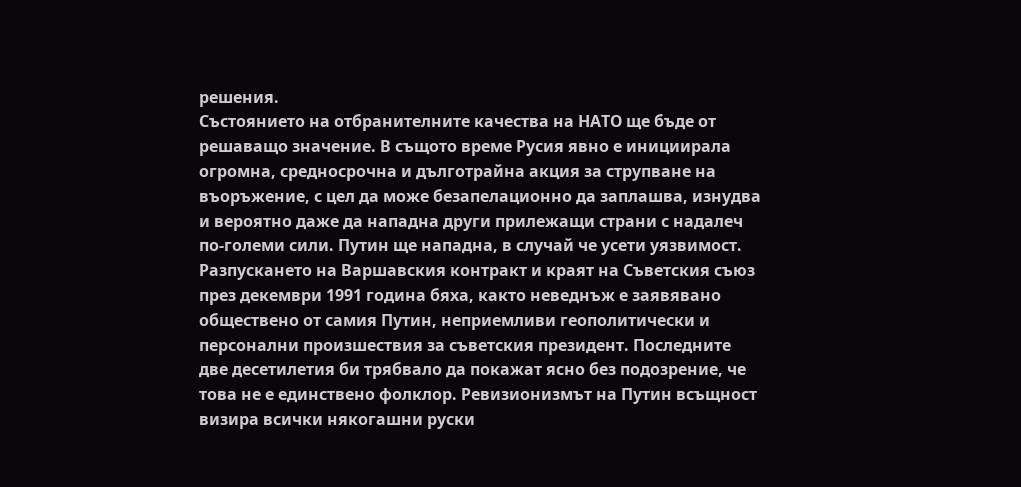решения.
Състоянието на отбранителните качества на НАТО ще бъде от решаващо значение. В същото време Русия явно е инициирала огромна, средносрочна и дълготрайна акция за струпване на въоръжение, с цел да може безапелационно да заплашва, изнудва и вероятно даже да нападна други прилежащи страни с надалеч по-големи сили. Путин ще нападна, в случай че усети уязвимост.
Разпускането на Варшавския контракт и краят на Съветския съюз през декември 1991 година бяха, както неведнъж е заявявано обществено от самия Путин, неприемливи геополитически и персонални произшествия за съветския президент. Последните две десетилетия би трябвало да покажат ясно без подозрение, че това не е единствено фолклор. Ревизионизмът на Путин всъщност визира всички някогашни руски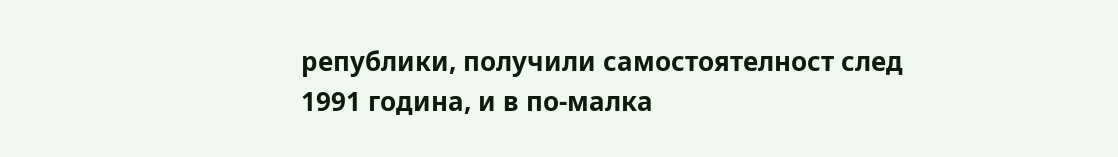републики, получили самостоятелност след 1991 година, и в по-малка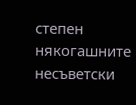степен някогашните несъветски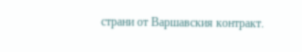страни от Варшавския контракт.